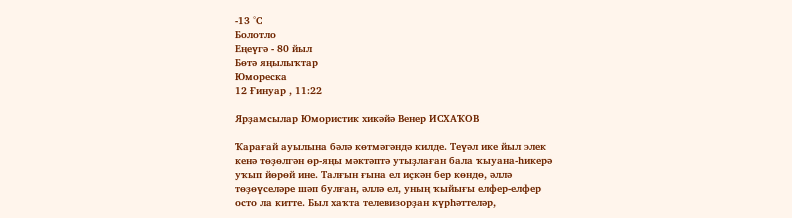-13 °С
Болотло
Еңеүгә - 80 йыл
Бөтә яңылыҡтар
Юмореска
12 Ғинуар , 11:22

Ярҙамсылар Юмористик хикәйә Венер ИСХАҠОВ

Ҡарағай ауылына бәлә көтмәгәндә килде. Теүәл ике йыл элек кенә төҙөлгән өр-яңы мәктәптә утыҙлаған бала ҡыуана-һикерә уҡып йөрөй ине. Талғын ғына ел иҫкән бер көндө, әллә төҙөүселәре шәп булған, әллә ел, уның ҡыйығы елфер-елфер осто ла китте. Был хаҡта телевизорҙан күрһәттеләр,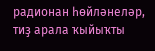радионан һөйләнеләр, тиҙ арала ҡыйыҡты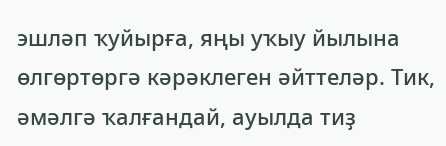эшләп ҡуйырға, яңы уҡыу йылына өлгөртөргә кәрәклеген әйттеләр. Тик, әмәлгә ҡалғандай, ауылда тиҙ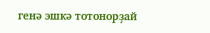генә эшкә тотонорҙай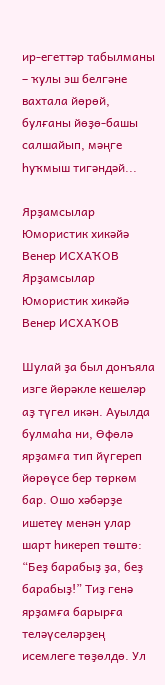ир-егеттәр табылманы – ҡулы эш белгәне вахтала йөрөй, булғаны йөҙө-башы салшайып, мәңге һуҡмыш тигәндәй...

Ярҙамсылар Юмористик хикәйә Венер ИСХАҠОВ
Ярҙамсылар Юмористик хикәйә Венер ИСХАҠОВ

Шулай ҙа был донъяла изге йөрәкле кешеләр аҙ түгел икән. Ауылда булмаһа ни, Өфөлә ярҙамға тип йүгереп йөрөүсе бер төркөм бар. Ошо хәбәрҙе ишетеү менән улар шарт һикереп төштө: “Беҙ барабыҙ ҙа, беҙ барабыҙ!” Тиҙ генә ярҙамға барырға теләүселәрҙең исемлеге төҙөлдө. Ул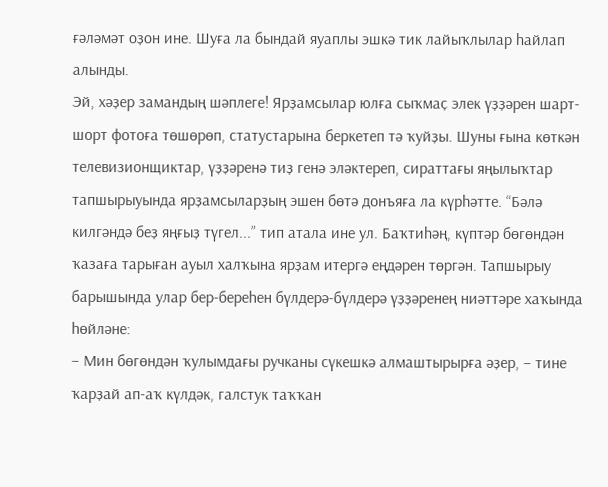ғәләмәт оҙон ине. Шуға ла бындай яуаплы эшкә тик лайыҡлылар һайлап алынды.
Эй, хәҙер замандың шәплеге! Ярҙамсылар юлға сыҡмаҫ элек үҙҙәрен шарт-шорт фотоға төшөрөп, статустарына беркетеп тә ҡуйҙы. Шуны ғына көткән телевизионщиктар, үҙҙәренә тиҙ генә эләктереп, сираттағы яңылыҡтар тапшырыуында ярҙамсыларҙың эшен бөтә донъяға ла күрһәтте. “Бәлә килгәндә беҙ яңғыҙ түгел...” тип атала ине ул. Баҡтиһәң, күптәр бөгөндән ҡазаға тарыған ауыл халҡына ярҙам итергә еңдәрен төргән. Тапшырыу барышында улар бер-береһен бүлдерә-бүлдерә үҙҙәренең ниәттәре хаҡында һөйләне:
– Мин бөгөндән ҡулымдағы ручканы сүкешкә алмаштырырға әҙер, – тине ҡарҙай ап-аҡ күлдәк, галстук таҡҡан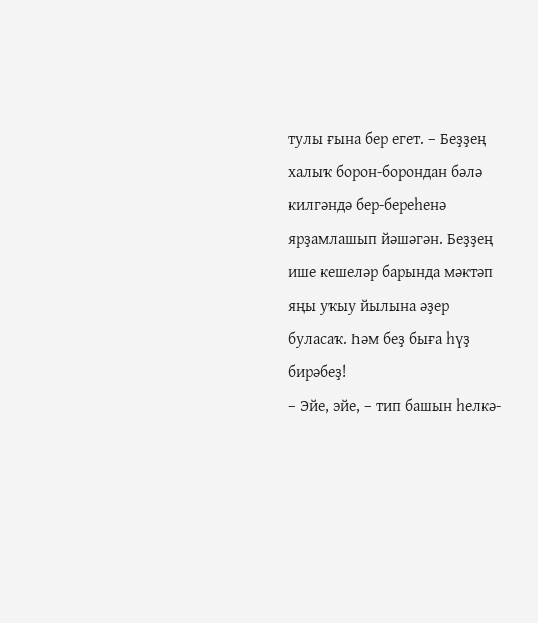тулы ғына бер егет. – Беҙҙең халыҡ борон-борондан бәлә килгәндә бер-береһенә ярҙамлашып йәшәгән. Беҙҙең ише кешеләр барында мәктәп яңы уҡыу йылына әҙер буласаҡ. Һәм беҙ быға һүҙ бирәбеҙ!
– Эйе, эйе, – тип башын һелкә-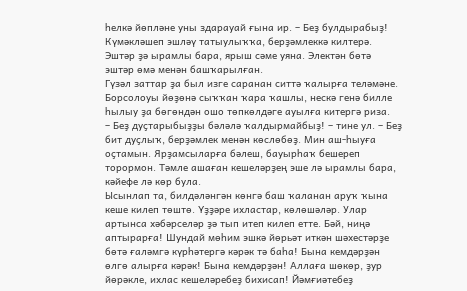һелкә йөпләне уны здарауай ғына ир. – Беҙ булдырабыҙ! Күмәкләшеп эшләү татыулыҡҡа, берҙәмлеккә килтерә. Эштәр ҙә ырамлы бара, ярыш сәме уяна. Электән бөтә эштәр өмә менән башҡарылған.
Гүзәл заттар ҙа был изге саранан ситтә ҡалырға теләмәне. Борсолоуы йөҙөнә сыҡҡан ҡара ҡашлы, нескә генә билле һылыу ҙа бөгөндән ошо төпкөлдәге ауылға китергә риза.
– Беҙ дуҫтарыбыҙҙы бәләлә ҡалдырмайбыҙ! – тине ул. – Беҙ бит дуҫлыҡ, берҙәмлек менән көслөбөҙ. Мин аш-һыуға оҫтамын. Ярҙамсыларға бәлеш, бауырһаҡ бешереп торормон. Тәмле ашаған кешеләрҙең эше лә ырамлы бара, кәйефе лә көр була.
Ысынлап та, билдәләнгән көнгә баш ҡаланан аруҡ ҡына кеше килеп төштө. Үҙҙәре ихластар, көлөшәләр. Улар артынса хәбәрселәр ҙә тып итеп килеп етте. Бәй, ниңә аптырарға! Шундай мөһим эшкә йөрьәт иткән шәхестәрҙе бөтә ғаләмгә күрһәтергә кәрәк тә баһа! Бына кемдәрҙән өлгө алырға кәрәк! Бына кемдәрҙән! Аллаға шөкөр, ҙур йөрәкле, ихлас кешеләребеҙ бихисап! Йәмғиәтебеҙ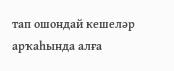тап ошондай кешеләр арҡаһында алға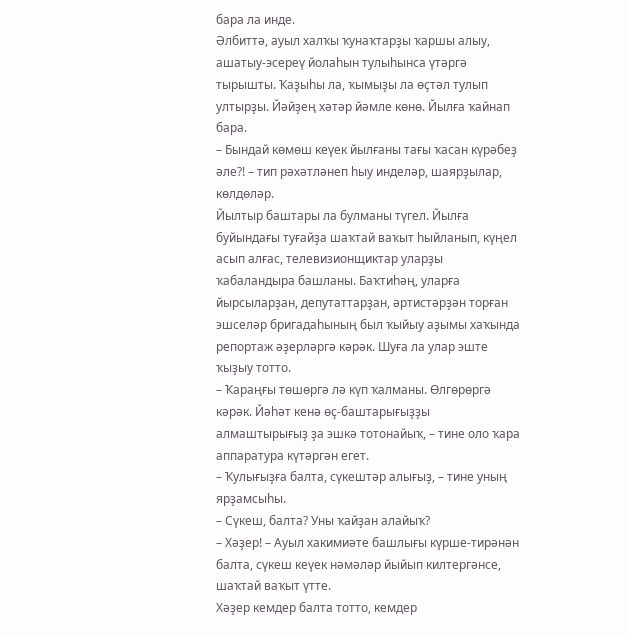бара ла инде.
Әлбиттә, ауыл халҡы ҡунаҡтарҙы ҡаршы алыу, ашатыу-эсереү йолаһын тулыһынса үтәргә тырышты. Ҡаҙыһы ла, ҡымыҙы ла өҫтәл тулып ултырҙы. Йәйҙең хәтәр йәмле көнө. Йылға ҡайнап бара.
– Бындай көмөш кеүек йылғаны тағы ҡасан күрәбеҙ әле?! – тип рәхәтләнеп һыу инделәр, шаярҙылар, көлдөләр.
Йылтыр баштары ла булманы түгел. Йылға буйындағы туғайҙа шаҡтай ваҡыт һыйланып, күңел асып алғас, телевизионщиктар уларҙы ҡабаландыра башланы. Баҡтиһәң, уларға йырсыларҙан, депутаттарҙан, әртистәрҙән торған эшселәр бригадаһының был ҡыйыу аҙымы хаҡында репортаж әҙерләргә кәрәк. Шуға ла улар эште ҡыҙыу тотто.
– Ҡараңғы төшөргә лә күп ҡалманы. Өлгөрөргә кәрәк. Йәһәт кенә өҫ-баштарығыҙҙы алмаштырығыҙ ҙа эшкә тотонайыҡ, – тине оло ҡара аппаратура күтәргән егет.
– Ҡулығыҙға балта, сүкештәр алығыҙ, – тине уның ярҙамсыһы.
– Сүкеш, балта? Уны ҡайҙан алайыҡ?
– Хәҙер! – Ауыл хакимиәте башлығы күрше-тирәнән балта, сүкеш кеүек нәмәләр йыйып килтергәнсе, шаҡтай ваҡыт үтте.
Хәҙер кемдер балта тотто, кемдер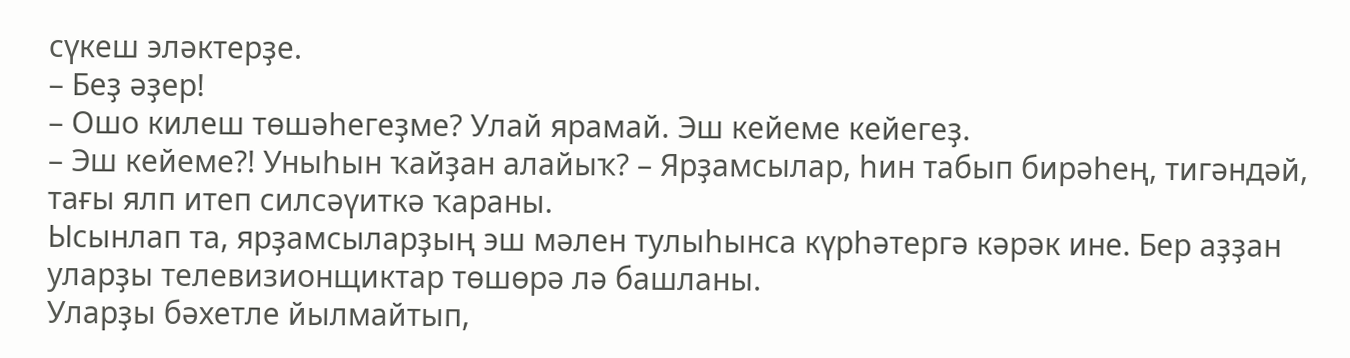сүкеш эләктерҙе.
– Беҙ әҙер!
– Ошо килеш төшәһегеҙме? Улай ярамай. Эш кейеме кейегеҙ.
– Эш кейеме?! Уныһын ҡайҙан алайыҡ? – Ярҙамсылар, һин табып бирәһең, тигәндәй, тағы ялп итеп силсәүиткә ҡараны.
Ысынлап та, ярҙамсыларҙың эш мәлен тулыһынса күрһәтергә кәрәк ине. Бер аҙҙан уларҙы телевизионщиктар төшөрә лә башланы.
Уларҙы бәхетле йылмайтып,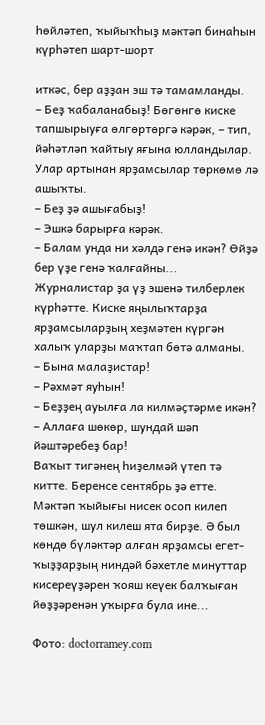һөйләтеп, ҡыйыҡһыҙ мәктәп бинаһын күрһәтеп шарт-шорт

иткәс, бер аҙҙан эш тә тамамланды.
– Беҙ ҡабаланабыҙ! Бөгөнгө киске тапшырыуға өлгөртөргә кәрәк, – тип, йәһәтләп ҡайтыу яғына юлландылар.
Улар артынан ярҙамсылар төркөмө лә ашыҡты.
– Беҙ ҙә ашығабыҙ!
– Эшкә барырға кәрәк.
– Балам унда ни хәлдә генә икән? Өйҙә бер үҙе генә ҡалғайны...
Журналистар ҙа үҙ эшенә тилберлек күрһәтте. Киске яңылыҡтарҙа ярҙамсыларҙың хеҙмәтен күргән халыҡ уларҙы маҡтап бөтә алманы.
– Бына малаҙистар!
– Рәхмәт яуһын!
– Беҙҙең ауылға ла килмәҫтәрме икән?
– Аллаға шөкөр, шундай шәп йәштәребеҙ бар!
Ваҡыт тигәнең һиҙелмәй үтеп тә китте. Беренсе сентябрь ҙә етте. Мәктәп ҡыйығы нисек осоп килеп төшкән, шул килеш ята бирҙе. Ә был көндө бүләктәр алған ярҙамсы егет-ҡыҙҙарҙың ниндәй бәхетле минуттар кисереүҙәрен ҡояш кеүек балҡыған йөҙҙәренән уҡырға була ине...

Фото: doctorramey.com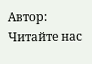Автор:
Читайте нас